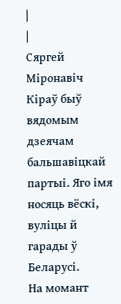|
|
Сяргей Міронавіч Кіраў быў вядомым дзеячам бальшавіцкай партыі. Яго імя носяць вёскі, вуліцы й гарады ў Беларусі.
На момант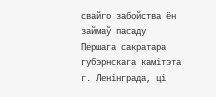свайго забойства ён займаў пасаду Першага сакратара губэрнскага камітэта г. Ленінграда, ці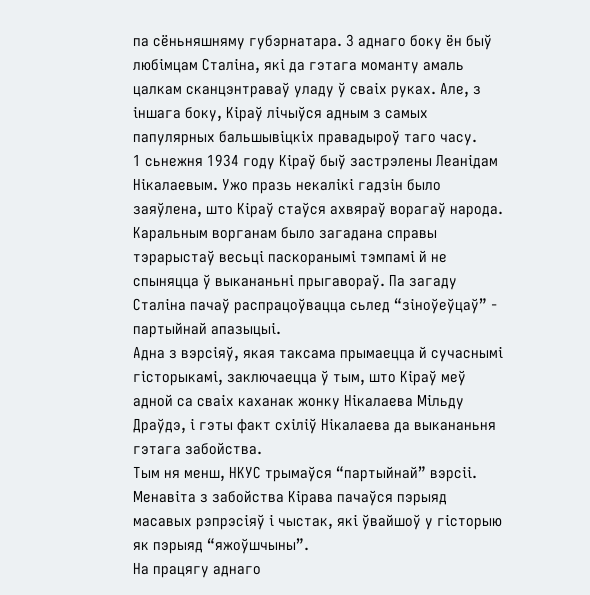па сёньняшняму губэрнатара. З аднаго боку ён быў любімцам Сталіна, які да гэтага моманту амаль цалкам сканцэнтраваў уладу ў сваіх руках. Але, з іншага боку, Кіраў лічыўся адным з самых папулярных бальшывіцкіх правадыроў таго часу.
1 сьнежня 1934 году Кіраў быў застрэлены Леанідам Нікалаевым. Ужо празь некалікі гадзін было заяўлена, што Кіраў стаўся ахвяраў ворагаў народа. Каральным ворганам было загадана справы тэрарыстаў весьці паскоранымі тэмпамі й не спыняцца ў выкананьні прыгавораў. Па загаду Сталіна пачаў распрацоўвацца сьлед “зіноўеўцаў” - партыйнай апазыцыі.
Адна з вэрсіяў, якая таксама прымаецца й сучаснымі гісторыкамі, заключаецца ў тым, што Кіраў меў адной са сваіх каханак жонку Нікалаева Мільду Драўдэ, і гэты факт схіліў Нікалаева да выкананьня гэтага забойства.
Тым ня менш, НКУС трымаўся “партыйнай” вэрсіі. Менавіта з забойства Кірава пачаўся пэрыяд масавых рэпрэсіяў і чыстак, які ўвайшоў у гісторыю як пэрыяд “яжоўшчыны”.
На працягу аднаго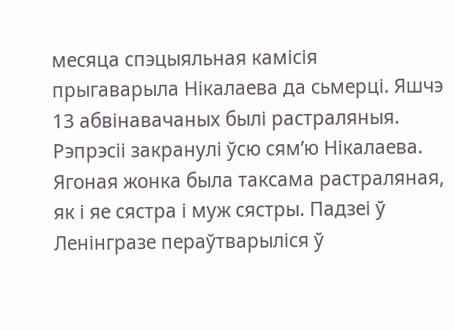месяца спэцыяльная камісія прыгаварыла Нікалаева да сьмерці. Яшчэ 13 абвінавачаных былі растраляныя. Рэпрэсіі закранулі ўсю сям’ю Нікалаева. Ягоная жонка была таксама растраляная, як і яе сястра і муж сястры. Падзеі ў Ленінгразе пераўтварыліся ў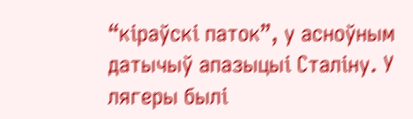“кіраўскі паток”, у асноўным датычыў апазыцыі Сталіну. У лягеры былі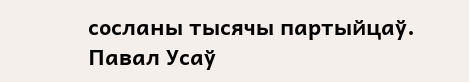сосланы тысячы партыйцаў.
Павал Усаў